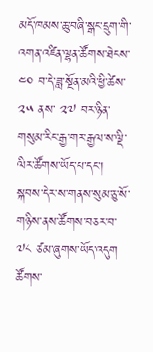མདོ་ཁམས་ཆུ་བཞི་སྒང་དྲུག་གི་འགན་འཛིན་ལྷན་ཚོགས་ཐེངས་ ༤༠ བ་དེ་ཟླ་སྔོན་མའི་ཕྱི་ཚེས་ ༢༥ ནས་ ༢༧ བར་ཉིན་གསུམ་རིང་རྒྱ་གར་རྒྱལ་ས་ལྡི་ལིར་ཚོགས་ཡོད་པ་དང་། སྐབས་དེར་ས་གནས་སུམ་ཅུ་སོ་གཉིས་ནས་ཚོགས་བཅར་བ་ ༧༨ ཙམ་ཞུགས་ཡོད་འདུག ཚོགས་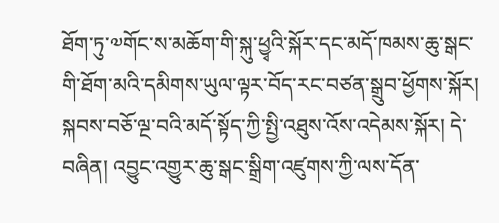ཐོག་ཏུ་༧གོང་ས་མཆོག་གི་སྐུ་ཕྱྭའི་སྐོར་དང་མདོ་ཁམས་ཆུ་སྒང་གི་ཐོག་མའི་དམིགས་ཡུལ་ལྟར་བོད་རང་བཙན་སྒྲུབ་ཕྱོགས་སྐོར། སྐབས་བཅོ་ལྔ་བའི་མདོ་སྟོད་ཀྱི་སྤྱི་འཐུས་འོས་འདེམས་སྐོར། དེ་བཞིན། འབྱུང་འགྱུར་ཆུ་སྒང་སྒྲིག་འཛུགས་ཀྱི་ལས་དོན་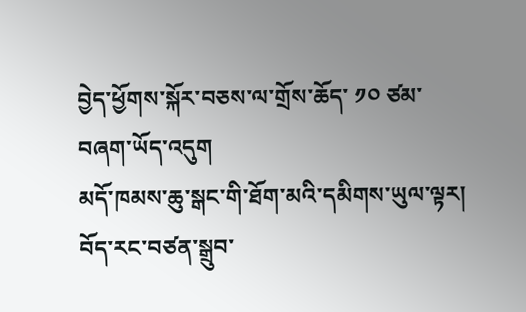བྱེད་ཕྱོགས་སྐོར་བཅས་ལ་གྲོས་ཆོད་ ༡༠ ཙམ་བཞག་ཡོད་འདུག
མདོ་ཁམས་ཆུ་སྒང་གི་ཐོག་མའི་དམིགས་ཡུལ་ལྟར། བོད་རང་བཙན་སྒྲུབ་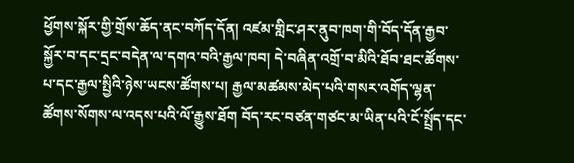ཕྱོགས་སྐོར་གྱི་གྲོས་ཆོད་ནང་བཀོད་དོན། འཛམ་གླིང་ཤར་ནུབ་ཁག་གི་བོད་དོན་རྒྱབ་སྐྱོར་བ་དང་དྲང་བདེན་ལ་དགའ་བའི་རྒྱལ་ཁབ། དེ་བཞིན་འགྲོ་བ་མིའི་ཐོབ་ཐང་ཚོགས་པ་དང་རྒྱལ་སྤྱིའི་ཉེས་ཡངས་ཚོགས་པ། རྒྱལ་མཚམས་མེད་པའི་གསར་འགོད་ལྷན་ཚོགས་སོགས་ལ་འདས་པའི་ལོ་རྒྱུས་ཐོག བོད་རང་བཙན་གཙང་མ་ཡིན་པའི་ངོ་སྤྲོད་དང་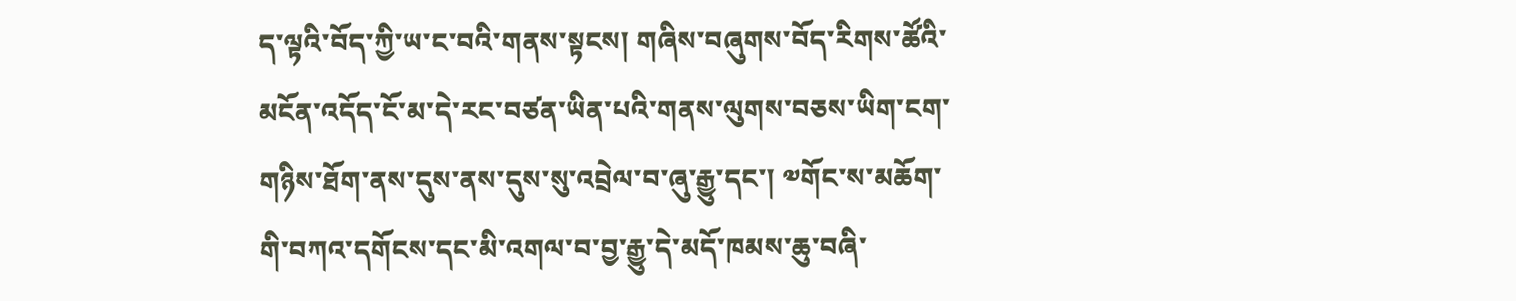ད་ལྟའི་བོད་ཀྱི་ཡ་ང་བའི་གནས་སྟངས། གཞིས་བཞུགས་བོད་རིགས་ཚོའི་མངོན་འདོད་ངོ་མ་དེ་རང་བཙན་ཡིན་པའི་གནས་ལུགས་བཅས་ཡིག་ངག་གཉིས་ཐོག་ནས་དུས་ནས་དུས་སུ་འབྲེལ་བ་ཞུ་རྒྱུ་དང་། ༧གོང་ས་མཆོག་གི་བཀའ་དགོངས་དང་མི་འགལ་བ་བྱ་རྒྱུ་དེ་མདོ་ཁམས་ཆུ་བཞི་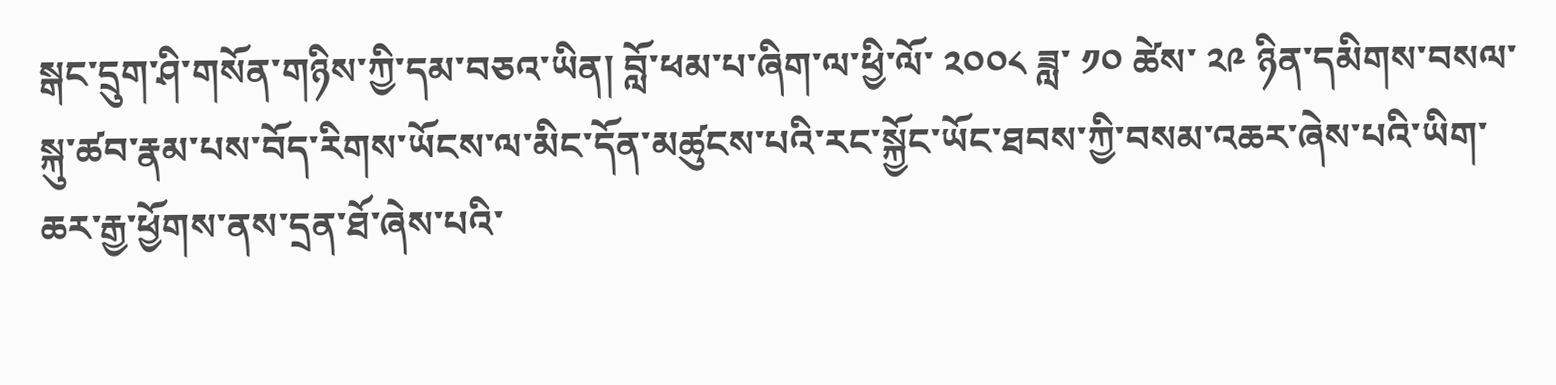སྒང་དྲུག་ཤི་གསོན་གཉིས་ཀྱི་དམ་བཅའ་ཡིན། བློ་ཕམ་པ་ཞིག་ལ་ཕྱི་ལོ་ ༢༠༠༨ ཟླ་ ༡༠ ཚེས་ ༢༩ ཉིན་དམིགས་བསལ་སྐུ་ཚབ་རྣམ་པས་བོད་རིགས་ཡོངས་ལ་མིང་དོན་མཚུངས་པའི་རང་སྐྱོང་ཡོང་ཐབས་ཀྱི་བསམ་འཆར་ཞེས་པའི་ཡིག་ཆར་རྒྱ་ཕྱོགས་ནས་དྲན་ཐོ་ཞེས་པའི་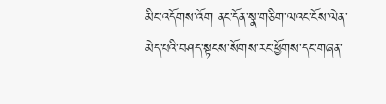མིང་འདོགས་འོག ནང་དོན་སྣ་གཅིག་ལའང་ངོས་ལེན་མེད་པའི་བཤད་སྟངས་སོགས་རང་ཕྱོགས་དང་གཞན་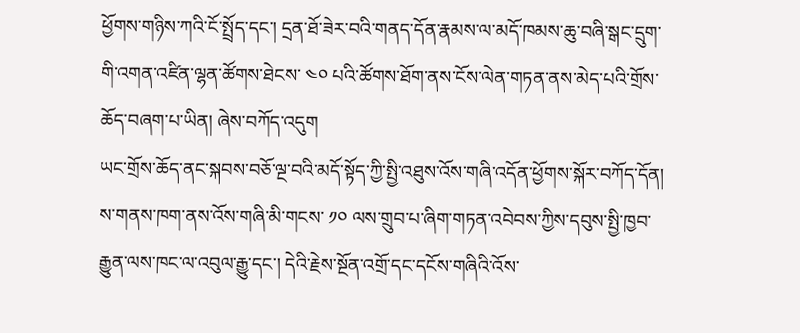ཕྱོགས་གཉིས་ཀའི་ངོ་སྤྲོད་དང་། དྲན་ཐོ་ཟེར་བའི་གནད་དོན་རྣམས་ལ་མདོ་ཁམས་ཆུ་བཞི་སྒང་དྲུག་གི་འགན་འཛིན་ལྷན་ཚོགས་ཐེངས་ ༤༠ པའི་ཚོགས་ཐོག་ནས་ངོས་ལེན་གཏན་ནས་མེད་པའི་གྲོས་ཆོད་བཞག་པ་ཡིན། ཞེས་བཀོད་འདུག
ཡང་གྲོས་ཆོད་ནང་སྐབས་བཅོ་ལྔ་བའི་མདོ་སྟོད་ཀྱི་སྤྱི་འཐུས་འོས་གཞི་འདོན་ཕྱོགས་སྐོར་བཀོད་དོན། ས་གནས་ཁག་ནས་འོས་གཞི་མི་གངས་ ༡༠ ལས་གྲུབ་པ་ཞིག་གཏན་འབེབས་ཀྱིས་དབུས་སྤྱི་ཁྱབ་རྒྱུན་ལས་ཁང་ལ་འབུལ་རྒྱུ་དང་། དེའི་རྗེས་སྔོན་འགྲོ་དང་དངོས་གཞིའི་འོས་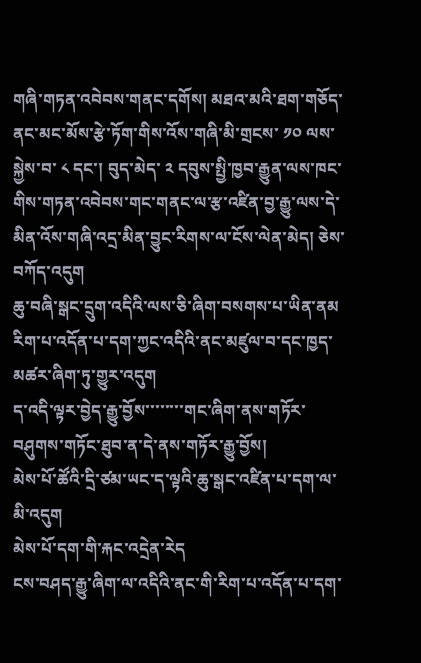གཞི་གཏན་འབེབས་གནང་དགོས། མཐའ་མའི་ཐག་གཅོད་ནང་མང་མོས་རྩེ་ཏོག་གིས་འོས་གཞི་མི་གྲངས་ ༡༠ ལས་སྐྱེས་བ་ ༨ དང་། བུད་མེད་ ༢ དབུས་སྤྱི་ཁྱབ་རྒྱུན་ལས་ཁང་གིས་གཏན་འབེབས་གང་གནང་ལ་རྩ་འཛིན་བྱ་རྒྱུ་ལས་དེ་མིན་འོས་གཞི་འདྲ་མིན་བྱུང་རིགས་ལ་ངོས་ལེན་མེད། ཅེས་བཀོད་འདུག
ཆུ་བཞི་སྒང་དྲུག་འདིའི་ལས་ཅི་ཞིག་བསགས་པ་ཡིན་ནམ
རིག་པ་འདོན་པ་དག་ཀྱང་འདིའི་ནང་མཛུལ་བ་དང་ཁྱད་མཚར་ཞིག་ཏུ་གྱུར་འདུག
ད་འདི་ལྟར་བྱེད་རྒྱུ་བྱོས་་་་་་་་གང་ཞིག་ནས་གཏོར་བཤུགས་གཏོང་ཐུབ་ན་དེ་ནས་གཏོར་རྒྱུ་བྱོས།
མེས་པོ་ཚོའི་དྲི་ཙམ་ཡང་ད་ལྟའི་ཆུ་སྒང་འཛིན་པ་དག་ལ་མི་འདུག
མེས་པོ་དག་གི་རྐང་འདྲེན་རེད
ངས་བཤད་རྒྱུ་ཞིག་ལ་འདིའི་ནང་གི་རིག་པ་འདོན་པ་དག་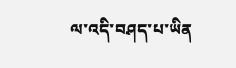ལ་འདི་བཤད་པ་ཡིན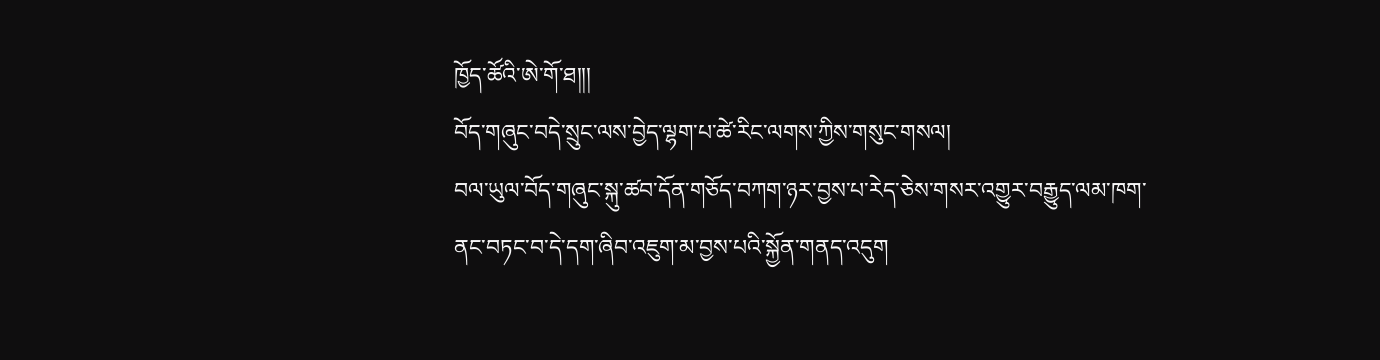ཁྱོད་ཚོའི་ཨེ་གོ་ཐ།།།
བོད་གཞུང་བདེ་སྲུང་ལས་བྱེད་ལྷག་པ་ཚེ་རིང་ལགས་ཀྱིས་གསུང་གསལ།
བལ་ཡུལ་བོད་གཞུང་སྐུ་ཚབ་དོན་གཅོད་བཀག་ཉར་བྱས་པ་རེད་ཅེས་གསར་འགྱུར་བརྒྱུད་ལམ་ཁག་ནང་བཏང་བ་དེ་དག་ཞིབ་འཇུག་མ་བྱས་པའི་སྐྱོན་གནད་འདུག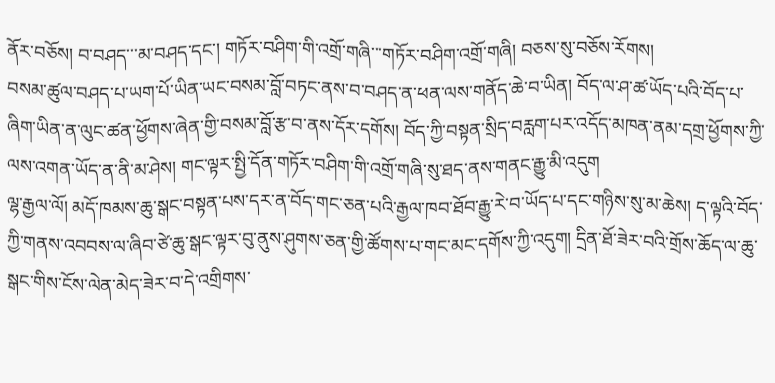ནོར་བཅོས། བ་བཤད་་་མ་བཤད་དང་། གཏོར་བཤིག་གི་འགྲོ་གཞི་་་གཏོར་བཤིག་འགྲོ་གཞི། བཅས་སུ་བཅོས་རོགས།
བསམ་ཚུལ་བཤད་པ་ཡག་པོ་ཡིན་ཡང་བསམ་བློ་བཏང་ནས་བ་བཤད་ན་ཕན་ལས་གནོད་ཆེ་བ་ཡིན། བོད་ལ་ཤ་ཚ་ཡོད་པའི་བོད་པ་ཞིག་ཡིན་ན་ལུང་ཚན་ཕྱོགས་ཞེན་གྱི་བསམ་བློ་རྩ་བ་ནས་དོར་དགོས། བོད་ཀྱི་བསྟན་སྲིད་བརླག་པར་འདོད་མཁན་ནམ་དགྲ་ཕྱོགས་ཀྱི་ལས་འགན་ཡོད་ན་ནི་མ་ཤེས། གང་ལྟར་སྤྱི་དོན་གཏོར་བཤིག་གི་འགྲོ་གཞི་སུ་ཐད་ནས་གནང་རྒྱུ་མི་འདུག
ལྷ་རྒྱལ་ལོ། མདོ་ཁམས་ཆུ་སྒང་བསྟན་པས་དར་ན་བོད་གང་ཅན་པའི་རྒྱལ་ཁབ་ཐོབ་རྒྱུ་རེ་བ་ཡོད་པ་དང་གཉིས་སུ་མ་ཆེས། ད་ལྟའི་བོད་ཀྱི་གནས་འབབས་ལ་ཞིབ་ཙེ་ཆུ་སྒང་ལྟར་བུ་ནུས་ཤུགས་ཅན་གྱི་ཚོགས་པ་གང་མང་དགོས་ཀྱི་འདུག། དྲིན་ཐོ་ཟེར་བའི་གྲོས་ཆོད་ལ་ཆུ་སྒང་གིས་ངོས་ལེན་མེད་ཟེར་བ་དེ་འགྲིགས་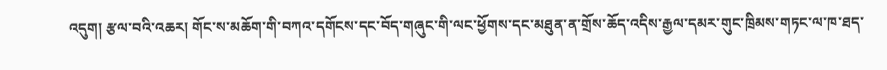འདུག། རྩལ་བའི་འཆར། གོང་ས་མཆོག་གི་བཀའ་དགོངས་དང་བོད་གཞུང་གི་ལང་ཕྱོགས་དང་མཐུན་ན་གྲོས་ཆོད་འདིས་རྒྱལ་དམར་གུང་ཁྲིམས་གཏང་ལ་ཁ་ཐད་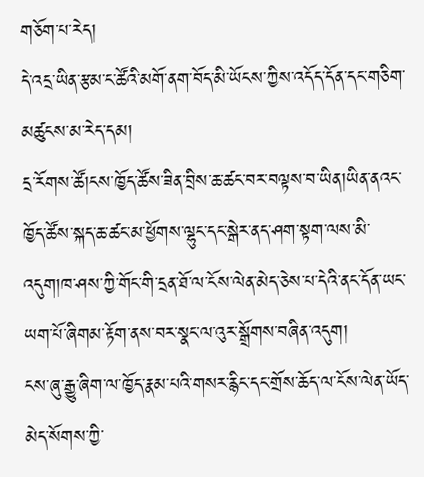གཅོག་པ་རེད།
དེ་འདྲ་ཡིན་རྩམ་ང་ཚོའི་མགོ་ནག་བོད་མི་ཡོངས་ཀྱིས་འདོད་དོན་དང་གཅིག་མཚུངས་མ་རེད་དམ།
དྲ་རོགས་ཚོ།ངས་ཁྱོད་ཚོས་ཟིན་བྲིས་ཆ་ཚང་བར་བལྟས་བ་ཡིན།ཡིན་ནའང་ཁྱོད་ཚོས་སྐད་ཆ་ཚང་མ་ཕྱོགས་ལྷུང་དང་སྒེར་ནད་ཤག་སྟག་ལས་མི་འདུག།ཁ་ཤས་ཀྱི་གོང་གི་དྲན་ཐོ་ལ་ངོས་ལེན་མེད་ཅེས་པ་དེའི་ནང་དོན་ཡང་ཡག་པོ་ཞིགམ་རྟོག་ནས་བར་སྣང་ལ་འུར་སྒྲོགས་བཞིན་འདུག།
ངས་ཞུ་རྒྱུ་ཞིག་ལ་ཁྱོད་རྣམ་པའི་གསར་རྙིང་དང་གྲོས་ཆོད་ལ་ངོས་ལེན་ཡོད་མེད་སོགས་ཀྱི་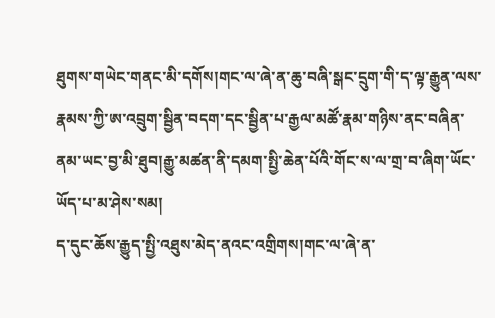ཐུགས་གཡེང་གནང་མི་དགོས།གང་ལ་ཞེ་ན་ཆུ་བཞི་སྒང་དྲུག་གི་ད་ལྟ་རྒྱུན་ལས་རྣམས་ཀྱི་ཨ་འབྲུག་སྦྱིན་བདག་དང་སྦྱིན་པ་རྒྱལ་མཚོ་རྣམ་གཉིས་ནང་བཞིན་ནམ་ཡང་བྱ་མི་ཐུབ།རྒྱུ་མཚན་ནི་དམག་སྤྱི་ཆེན་པོའི་གོང་ས་ལ་གྲ་བ་ཞིག་ཡོང་ཡོད་པ་མ་ཤེས་སམ།
ད་དུང་ཆོས་རྒྱུད་སྤྱི་འཐུས་མེད་ནའང་འགྲིགས།གང་ལ་ཞེ་ན་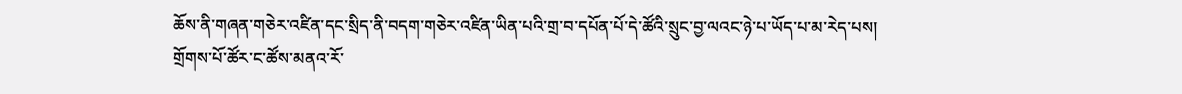ཆོས་ནི་གཞན་གཅེར་འཛིན་དང་སྲིད་ནི་བདག་གཅེར་འཛིན་ཡིན་པའི་གྲ་བ་དཔོན་པོ་དེ་ཚོའི་སྲུང་བྱ་ལའང་ཉེ་པ་ཡོད་པ་མ་རེད་པས།
གྲོགས་པོ་ཚོར་ང་ཚོས་མནའ་རོ་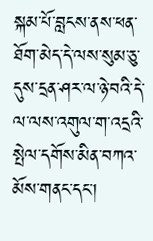སྐམ་པོ་བླངས་ནས་ཕན་ཐོག་མེད་དེ་ལས་སུམ་ཅུ་དུས་དྲན་ཤར་ལ་ཉེ་བའི་དེ་ལ་ལས་འགུལ་ག་འདྲའི་སྤེལ་དགོས་མིན་བཀའ་མོས་གནང་དང་།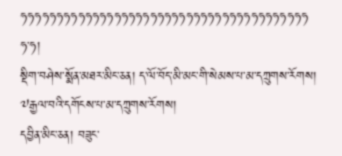ཧཧཧཧཧཧཧཧཧཧཧཧཧཧཧཧཧཧཧཧཧཧཧཧཧཧཧཧཧཧཧཧཧཧཧཧཧཧཧཧ
ཧ་ཧ།
སྡིག་བཤེས་སྨོན་མཐར་མིང་ཅན། ད་ལོ་བོད་མི་མང་གི་སེམས་པ་མ་དཀྲུགས་རོགས། ༧རྒྱལ་བའི་དགོངས་པ་མ་དཀྲུགས་རོགས།
དབྱིན་མིང་ཅན། བཟུང་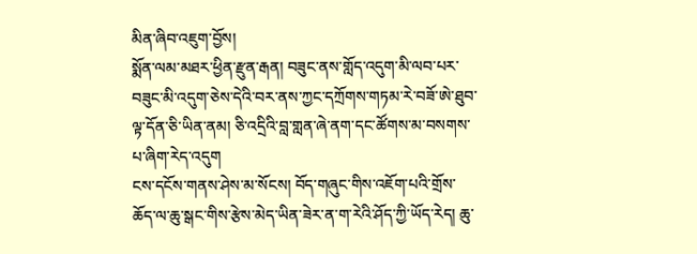མིན་ཞིབ་འཇུག་བྱོས།
སྨོན་ལམ་མཐར་ཕྱིན་རྫུན་རྒན། བཟུང་ནས་གློད་འདུག་མི་ལབ་པར་བཟུང་མི་འདུག་ཅེས་དེའི་བར་ནས་ཀྱང་དཀྲོགས་གཏམ་རེ་བཟོ་ཨེ་ཐུབ་ལྟ་དོན་ཅི་ཡིན་ནམ། ཅི་འདྲིའི་བླ་གླན་ཞེ་ནག་དང་ཚོགས་མ་བསགས་པ་ཞིག་རེད་འདུག
ངས་དངོས་གནས་ཤེས་མ་སོངས། བོད་གཞུང་གིས་འཇོག་པའི་གྲོས་ཆོད་ལ་ཆུ་སྒང་གིས་རྩེས་མེད་ཡིན་ཟེར་ན་ག་རེའི་ཤོད་ཀྱི་ཡོད་རེད། ཆུ་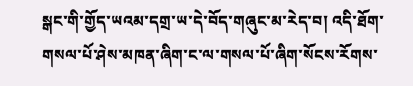སྒང་གི་གྱོད་ཡའམ་དགྲ་ཡ་དེ་བོད་གཞུང་མ་རེད་བ། འདི་ཐོག་གསལ་པོ་ཤེས་མཁན་ཞིག་ང་ལ་གསལ་པོ་ཞིག་སོངས་རོགས་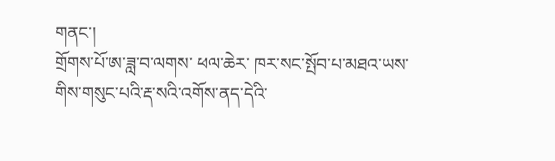གནང་།
གྲོགས་པོ་ཨ་ཟླ་བ་ལགས་ ཕལ་ཆེར་ ཁར་སང་སྤོབ་པ་མཐའ་ཡས་གིས་གསུང་པའི་རྡ་སའི་འགོས་ནད་དེའི་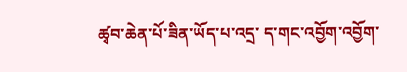ཚྭབ་ཆེན་པོ་ཟིན་ཡོད་པ་འདྲ་ ད་གང་འབྱོག་འབྱོག་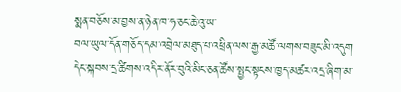སྨན་བཅོས་མ་བྱས་ན་ཉེན་ཁ་ཧ་ཅང་ཆེ་འུ་ཡ་
བལ་ཡུལ་དོན་གཅོད་དམ་འབྲེལ་མཐུད་པ་འཕྲིན་ལས་རྒྱ་མཚོ་ལགས་བཟུང་མི་འདུག
དེང་སྐབས་དྲ་ཚིགས་འདིར་ནོར་བུའི་མིང་ཅན་ཚོས་སྤྱང་སྟངས་ཁྱད་མཚར་འདྲ་ཞིག་མ་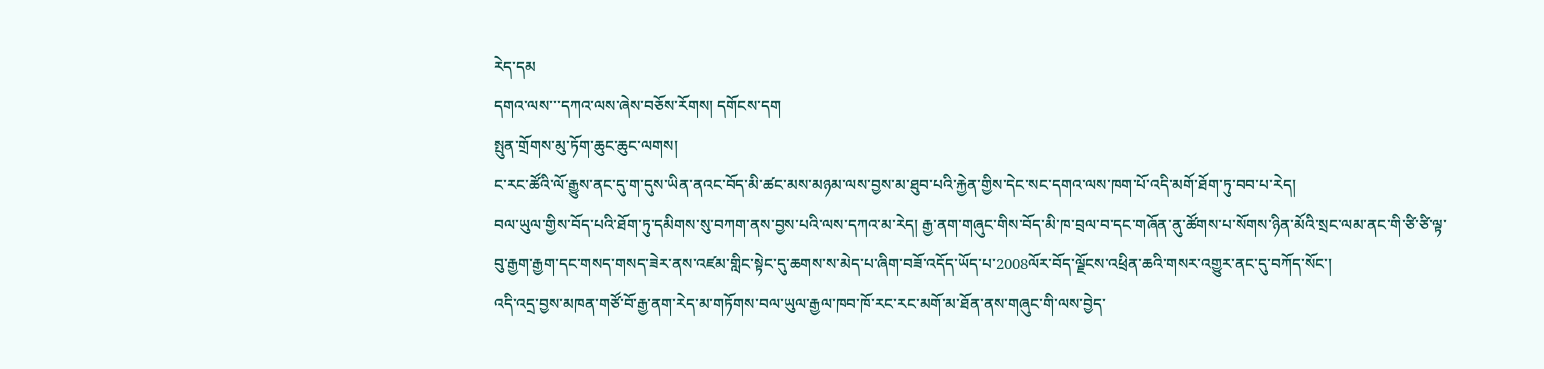རེད་དམ
དགའ་ལས་་་དཀའ་ལས་ཞེས་བཅོས་རོགས། དགོངས་དག
སྤུན་གྲོགས་མུ་ཏོག་ཆུང་ཆུང་ལགས།
ང་རང་ཚོའི་ལོ་རྒྱུས་ནང་དུ་ག་དུས་ཡིན་ནའང་བོད་མི་ཚང་མས་མཉམ་ལས་བྱས་མ་ཐུབ་པའི་རྐྱེན་གྱིས་དེང་སང་དགའ་ལས་ཁག་པོ་འདི་མགོ་ཐོག་ཏུ་བབ་པ་རེད།
བལ་ཡུལ་གྱིས་བོད་པའི་ཐོག་ཏུ་དམིགས་སུ་བཀག་ནས་བྱས་པའི་ལས་དཀའ་མ་རེད། རྒྱ་ནག་གཞུང་གིས་བོད་མི་ཁ་བྲལ་བ་དང་གཞོན་ནུ་ཚོགས་པ་སོགས་ཉིན་མོའི་སྲང་ལམ་ནང་གི་ཙི་ཙི་ལྟ་བུ་རྒྱག་རྒྱག་དང་གསད་གསད་ཟེར་ནས་འཛམ་གླིང་སྟེང་དུ་ཆགས་ས་མེད་པ་ཞིག་བཟོ་འདོད་ཡོད་པ་2008ལོར་བོད་ལྗོངས་འཕྲིན་ཆའི་གསར་འགྱུར་ནང་དུ་བཀོད་སོང་།
འདི་འདྲ་བྱས་མཁན་གཙོ་བོ་རྒྱ་ནག་རེད་མ་གཏོགས་བལ་ཡུལ་རྒྱལ་ཁབ་ཁོ་རང་རང་མགོ་མ་ཐོན་ནས་གཞུང་གི་ལས་བྱེད་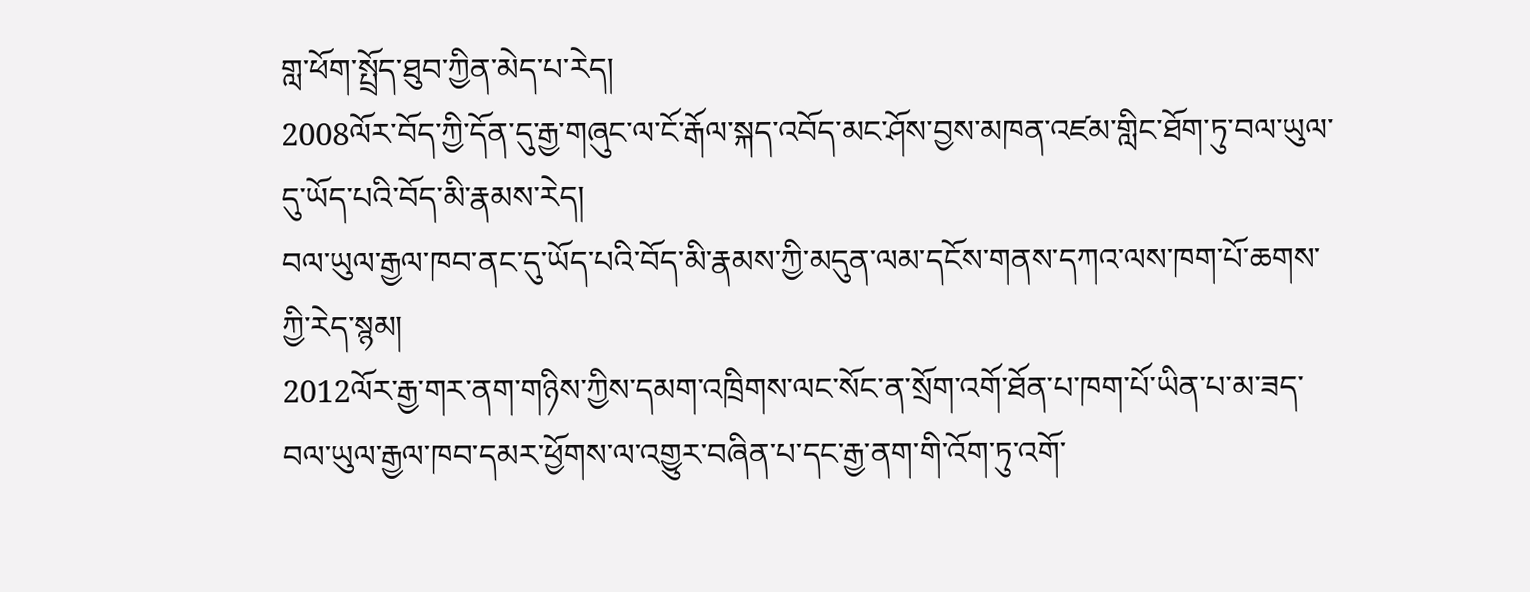གླ་ཕོག་སྤྲོད་ཐུབ་ཀྱིན་མེད་པ་རེད།
2008ལོར་བོད་ཀྱི་དོན་དུ་རྒྱ་གཞུང་ལ་ངོ་རྒོལ་སྐད་འབོད་མང་ཤོས་བྱས་མཁན་འཛམ་གླིང་ཐོག་ཏུ་བལ་ཡུལ་དུ་ཡོད་པའི་བོད་མི་རྣམས་རེད།
བལ་ཡུལ་རྒྱལ་ཁབ་ནང་དུ་ཡོད་པའི་བོད་མི་རྣམས་ཀྱི་མདུན་ལམ་དངོས་གནས་དཀའ་ལས་ཁག་པོ་ཆགས་ཀྱི་རེད་སྙམ།
2012ལོར་རྒྱ་གར་ནག་གཉིས་ཀྱིས་དམག་འཁྲིགས་ལང་སོང་ན་སྲོག་འགོ་ཐོན་པ་ཁག་པོ་ཡིན་པ་མ་ཟད་བལ་ཡུལ་རྒྱལ་ཁབ་དམར་ཕྱོགས་ལ་འགྱུར་བཞིན་པ་དང་རྒྱ་ནག་གི་འོག་ཏུ་འགོ་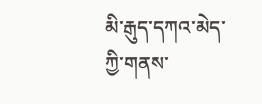མི་རྒུད་དཀའ་མེད་ཀྱི་གནས་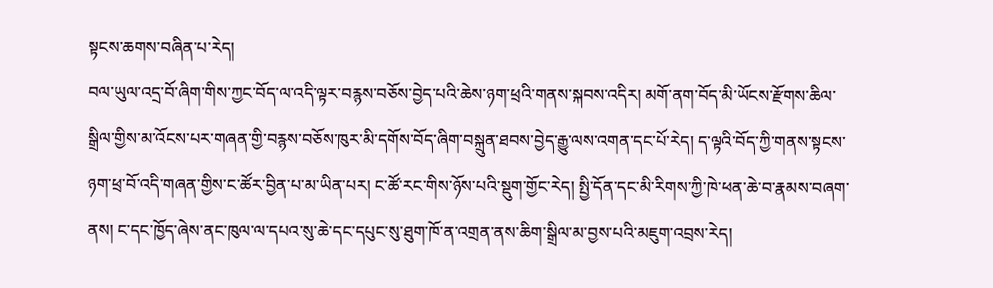སྟངས་ཆགས་བཞིན་པ་རེད།
བལ་ཡུལ་འདྲ་བོ་ཞིག་གིས་ཀྱང་བོད་ལ་འདི་ལྟར་བརྙས་བཅོས་བྱེད་པའི་ཆེས་ཉག་ཕྲའི་གནས་སྐབས་འདིར། མགོ་ནག་བོད་མི་ཡོངས་རྫོགས་ཆིལ་སྒྲིལ་གྱིས་མ་འོངས་པར་གཞན་གྱི་བརྙས་བཅོས་ཁུར་མི་དགོས་བོད་ཞིག་བསྐྲུན་ཐབས་བྱེད་རྒྱུ་ལས་འགན་དང་པོ་རེད། ད་ལྟའི་བོད་ཀྱི་གནས་སྟངས་ཉག་ཕྲ་བོ་འདི་གཞན་གྱིས་ང་ཚོར་བྱིན་པ་མ་ཡིན་པར། ང་ཚོ་རང་གིས་ཉོས་པའི་སྡུག་གྱོང་རེད། སྤྱི་དོན་དང་མི་རིགས་ཀྱི་ཁེ་ཕན་ཆེ་བ་རྣམས་བཞག་ནས། ང་དང་ཁྱོད་ཞེས་ནང་ཁུལ་ལ་དཔའ་སུ་ཆེ་དང་དཔུང་སུ་ཐུག་ཁོ་ན་འགྲན་ནས་ཆིག་སྒྲིལ་མ་བྱས་པའི་མཇུག་འབྲས་རེད།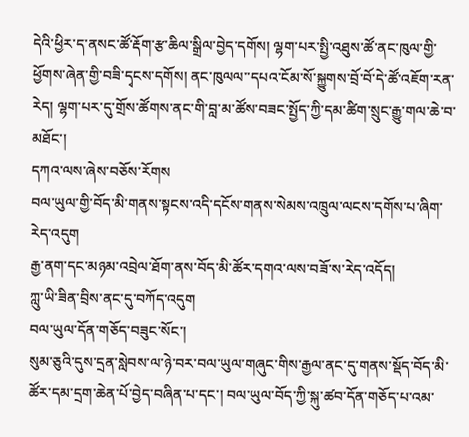དེའི་ཕྱིར་ད་ནསང་ཚོ་རྡོག་རྩ་ཆིལ་སྒྲིལ་བྱེད་དགོས། ལྷག་པར་སྤྱི་འཐུས་ཚོ་ནང་ཁུལ་གྱི་ཕྱོགས་ཞེན་གྱི་བཟི་དྭངས་དགོས། ནང་ཁུལལ་་དཔའ་ངོམ་སོ་སྐྱུགས་བྲོ་བོ་དེ་ཚོ་འཇོག་རན་རེད། ལྷག་པར་དུ་གྲོས་ཚོགས་ནང་གི་བླ་མ་ཚོས་བཟང་སྤྱོད་ཀྱི་དམ་ཚིག་སྲུང་རྒྱུ་གལ་ཆེ་བ་མཐོང་།
དཀའ་ལས་ཞེས་བཅོས་རོགས
བལ་ཡུལ་གྱི་བོད་མི་གནས་སྟངས་འདི་དངོས་གནས་སེམས་འཁྲུལ་ལངས་དགོས་པ་ཞིག་རེད་འདུག
རྒྱ་ནག་དང་མཉམ་འབྲེལ་ཐོག་ནས་བོད་མི་ཚོར་དགའ་ལས་བཟོ་ས་རེད་འདོད།
ཀླུ་ཡི་ཟིན་བྲིས་ནང་དུ་བཀོད་འདུག
བལ་ཡུལ་དོན་གཅོད་བཟུང་སོང་།
སུམ་ཅུའི་དུས་དྲན་སླེབས་ལ་ཉེ་བར་བལ་ཡུལ་གཞུང་གིས་རྒྱལ་ནང་དུ་གནས་སྡོད་བོད་མི་ཚོར་དམ་དྲག་ཆེན་པོ་བྱེད་བཞིན་པ་དང་། བལ་ཡུལ་བོད་ཀྱི་སྐུ་ཚབ་དོན་གཅོད་པ་འམ་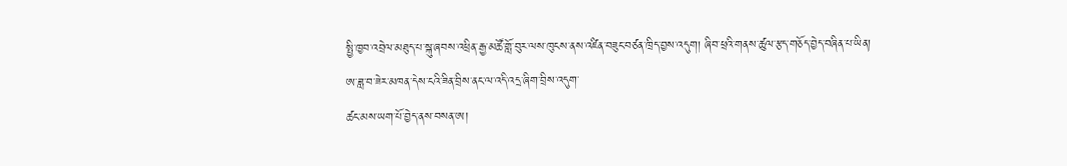སྤྱི་ཁྱབ་འབྲེལ་མཐུད་པ་སྐུ་ཞབས་འཕྲིན་རྒྱ་མཚོ་གློ་བུར་ལས་ཁུངས་ནས་འཛིན་བཟུང་བཙན་ཁྲིད་བྱས་འདུག། ཞིབ་ཕྲའི་གནས་ཚུལ་རྩད་གཅོད་བྱེད་བཞིན་པ་ཡིན།
ཨ་ཟླ་བ་ཟེར་མཁན་དེས་ངའི་ཟིན་བྲིས་ནང་ལ་འདི་འདྲ་ཞིག་བྲིས་འདུག་
ཚང་མས་ཡག་པོ་བྱེད་ནས་བསན་ཨ།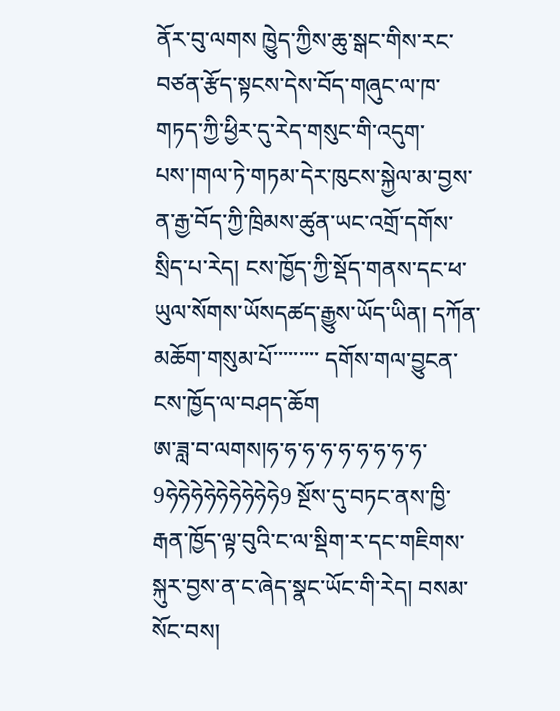ནོར་བུ་ལགས ཁྱེུད་ཀྱིས་ཆུ་སྒང་གིས་རང་བཙན་རྩོད་སྟངས་དེས་བོད་གཞུང་ལ་ཁ་གཏད་ཀྱི་ཕྱིར་དུ་རེད་གསུང་གི་འདུག་པས་།གལ་ཏེ་གཏམ་དེར་ཁུངས་སྐྱེལ་མ་བྱས་ན་རྒྱ་བོད་ཀྱི་ཁྲིམས་ཚུན་ཡང་འགྲོ་དགོས་སྲིད་པ་རེད། ངས་ཁྱོད་ཀྱི་སྡོད་གནས་དང་ཕ་ཡུལ་སོགས་ཡོསདཚད་རྒྱུས་ཡོད་ཡིན། དཀོན་མཆོག་གསུམ་པོ་་་་་་་་་ དགོས་གལ་བྱུངན་ངས་ཁྱོད་ལ་བཤད་ཆོག
ཨ་ཟླ་བ་ལགས།ཧ་ཧ་ཧ་ཧ་ཧ་ཧ་ཧ་ཧ་ཧ་9ཧེཧེཧེཧེཧེཧེཧེཧེཧེ9 སྔོས་དུ་བཏང་ནས་ཁྱི་རྒན་ཁྱོད་ལྟ་བུའི་ང་ལ་སྡིག་ར་དང་གཇིགས་སྐུར་བྱས་ན་ང་ཞེད་སྣང་ཡོང་གི་རེད། བསམ་སོང་བས།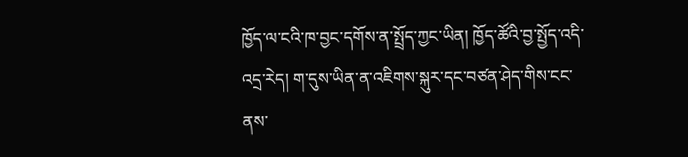ཁྱོད་ལ་ངའི་ཁ་བྱང་དགོས་ན་སྤྲོད་ཀྱང་ཡིན། ཁྱོད་ཚོའི་བྱ་སྤྱོད་འདི་འདྲ་རེད། ག་དུས་ཡིན་ན་འཇིགས་སྐུར་དང་བཙན་ཤེད་གིས་ངང་ནས་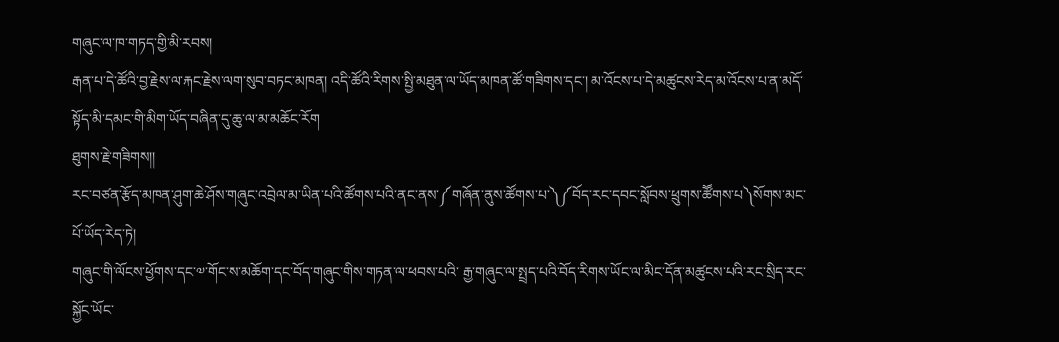གཞུང་ལ་ཁ་གཏད་གྱི་མི་རབས།
རྒན་པ་དེ་ཚོའི་བྱ་རྗེས་ལ་རྐང་རྗེས་ལག་སུབ་བཏང་མཁན། འདི་ཚོའི་རིགས་སྤྱི་མཐུན་ལ་ཡོད་མཁན་ཚོ་གཟིགས་དང་། མ་འོངས་པ་དེ་མཚུངས་རེད་མ་འོངས་པ་ན་མདོ་སྟོད་མི་དམང་གི་མིག་ཡོད་བཞིན་དུ་ཆུ་ལ་མ་མཆོང་རོག
ཐུགས་རྗེ་གཟིགས།།
རང་བཙན་རྩོད་མཁན་ཤུག་ཆེ་ཤོས་གཞུང་འབྲེལ་མ་ཡིན་པའི་ཚོགས་པའི་ནང་ནས་༼གཞོན་ནུས་ཚོགས་པ་༽༼བོད་རང་དབང་སློབས་ཕྲུགས་ཚཽགས་པ༽སོགས་མང་པོ་ཡོད་རེད་ཏེ།
གཞུང་གི་ལོངས་ཕྱོགས་དང་༧་གོང་ས་མཆོག་དང་བོད་གཞུང་གིས་གཏན་ལ་ཕབས་པའི་ རྒྱ་གཞུང་ལ་སྤྲད་པའི་བོད་རིགས་ཡོང་ལ་མིང་དོན་མཚུངས་པའི་རང་སྲིད་རང་སྐྱོང་ཡོང་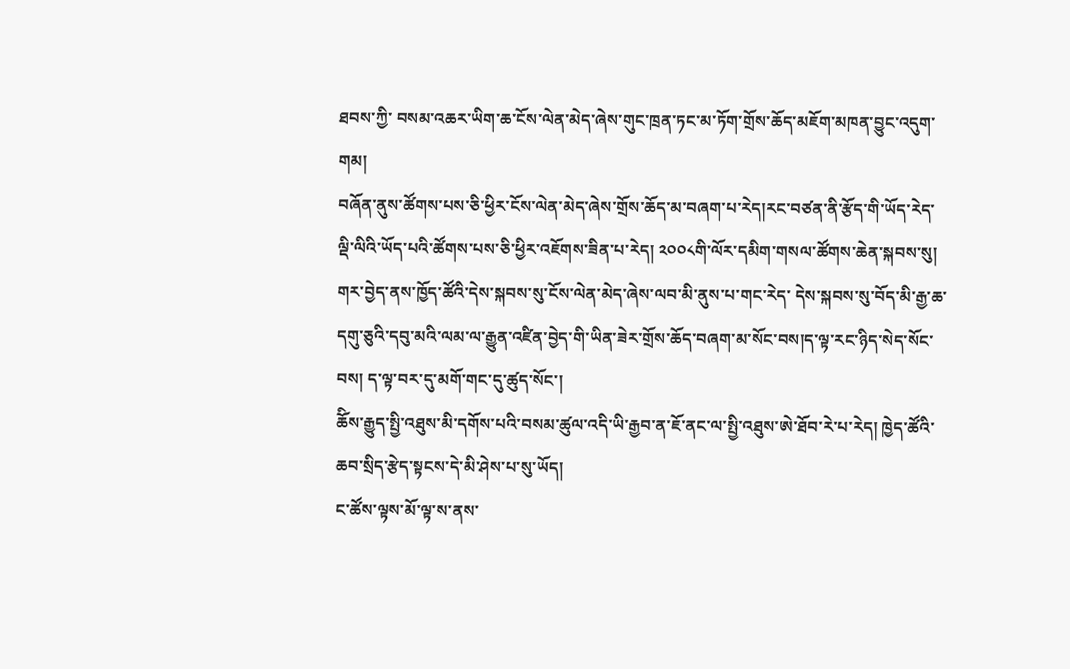ཐབས་ཀྱི་ བསམ་འཆར་ཡིག་ཆ་ངོས་ལེན་མེད་ཞེས་གུང་ཁྲན་ཏང་མ་ཏོག་གྲོས་ཆོད་མཇོག་མཁན་བྱུང་འདུག་གམ།
བཞོན་ནུས་ཚོགས་པས་ཅི་ཕྱིར་ངོས་ལེན་མེད་ཞེས་གྲོས་ཆོད་མ་བཞག་པ་རེད།རང་བཙན་ནི་རྩོད་གི་ཡོད་རེད་
ལྡི་ལིའི་ཡོད་པའི་ཚོགས་པས་ཅི་ཕྱིར་འཇོགས་ཟིན་པ་རེད། ༢༠༠༨གི་ལོར་དམིག་གསལ་ཚོགས་ཆེན་སྐབས་སུ།
གར་བྱེད་ནས་ཁྱོད་ཚོའི་དེས་སྐབས་སུ་ངོས་ལེན་མེད་ཞེས་ལབ་མི་ནུས་པ་གང་རེད་ དེས་སྐབས་སུ་བོད་མི་རྒྱ་ཆ་དགུ་ཅུའི་དབུ་མའི་ལམ་ལ་རྒྱུན་འཛིན་བྱེད་གི་ཡིན་ཟེར་གྲོས་ཆོད་བཞག་མ་སོང་བས།ད་ལྟ་རང་ཉིད་སེད་སོང་བས། ད་ལྟ་བར་དུ་མགོ་གང་དུ་ཚུད་སོང་།
ཆོིས་རྒྱུད་སྤྱི་འཐུས་མི་དགོས་པའི་བསམ་ཚུལ་འདི་ཡི་རྒྱབ་ན་ཇོ་ནང་ལ་སྤྱི་འཐུས་ཨེ་ཐོབ་རེ་པ་རེད། ཁྱེད་ཚོའི་ཆབ་སྲིད་རྩེད་སྟངས་དེ་མི་ཤེས་པ་སུ་ཡོད།
ང་ཚོས་ལྟས་མོ་ལྟ་ས་ནས་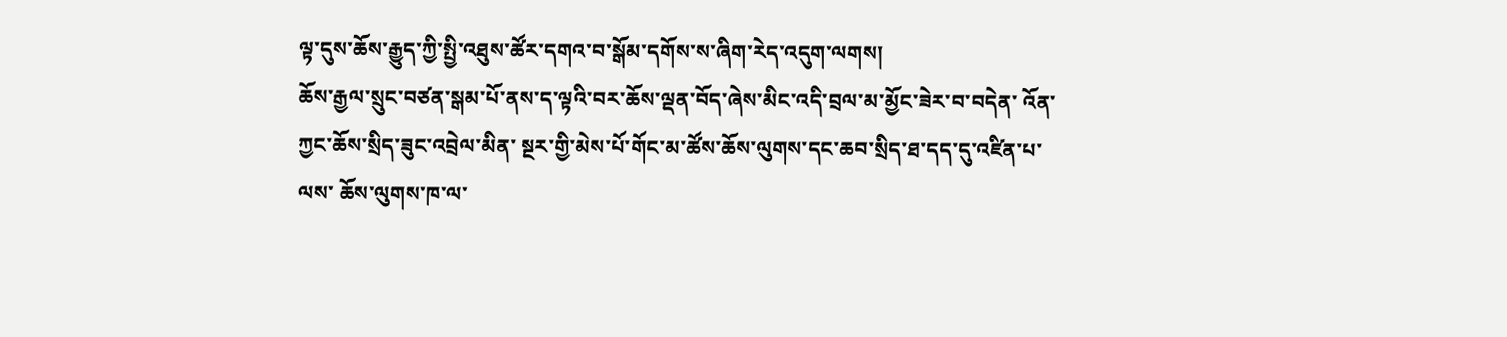ལྟ་དུས་ཆོས་རྒྱུད་ཀྱི་སྤྱི་འཐུས་ཚོར་དགའ་བ་སྒོམ་དགོས་ས་ཞིག་རེད་འདུག་ལགས།
ཆོས་རྒྱལ་སྲུང་བཙན་སྒམ་པོ་ནས་ད་ལྟའི་བར་ཆོས་ལྡན་བོད་ཞེས་མིང་འདི་བྲལ་མ་མྱོང་ཟེར་བ་བདེན་ འོན་ཀྱང་ཆོས་སྲིད་ཟུང་འབྲེལ་མིན་ སྔར་གྱི་མེས་པོ་གོང་མ་ཚོས་ཆོས་ལུགས་དང་ཆབ་སྲིད་ཐ་དད་དུ་འཛིན་པ་ལས་ ཆོས་ལུགས་ཁ་ལ་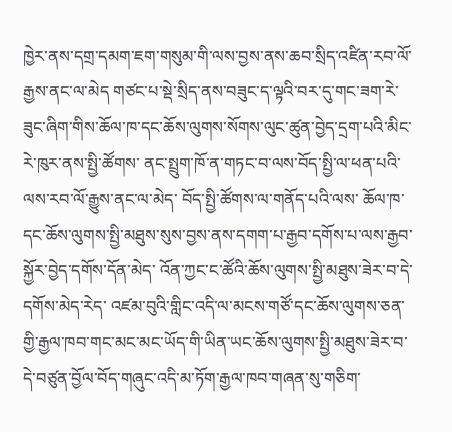ཁྱེར་ནས་དགྲ་དམག་ཇག་གསུམ་གི་ལས་བྱས་ནས་ཆབ་སྲིད་འཛིན་རབ་ལོ་རྒྱས་ནང་ལ་མེད གཙང་པ་སྡེ་སྲིད་ནས་བཟུང་ད་ལྟའི་བར་དུ་གང་ཟག་རེ་ཟུང་ཞིག་གིས་ཆོལ་ཁ་དང་ཆོས་ལུགས་སོགས་ལུང་ཚུན་བྱེད་དྲག་པའི་མིང་རེ་ཁུར་ནས་སྤྱི་ཚོགས་ ནང་སྤྲུག་ཁོ་ན་གཏང་བ་ལས་བོད་སྤྱི་ལ་ཕན་པའི་ལས་རབ་ལོ་རྒྱུས་ནང་ལ་མེད་ བོད་སྤྱི་ཚོགས་ལ་གནོད་པའི་ལས་ ཆོལ་ཁ་དང་ཆོས་ལུགས་སྤྱི་མཐུས་སུས་བྱས་ནས་དགག་པ་རྒྱབ་དགོས་པ་ལས་རྒྱབ་སྐྱོར་བྱེད་དགོས་དོན་མེད་ འོན་ཀྱང་ང་ཚོའི་ཆོས་ལུགས་སྤྱི་མཐུས་ཟེར་བ་དེ་དགོས་མེད་རེད་ འཛམ་བུའི་གླིང་འདི་ལ་མངས་གཙོ་དང་ཆོས་ལུགས་ཅན་གྱི་རྒྱལ་ཁབ་གང་མང་མང་ཡོད་གི་ཡིན་ཡང་ཆོས་ལུགས་སྤྱི་མཐུས་ཟེར་བ་དེ་བཙུན་བྱོལ་བོད་གཞུང་འདི་མ་ཏོག་རྒྱལ་ཁབ་གཞན་སུ་གཅིག་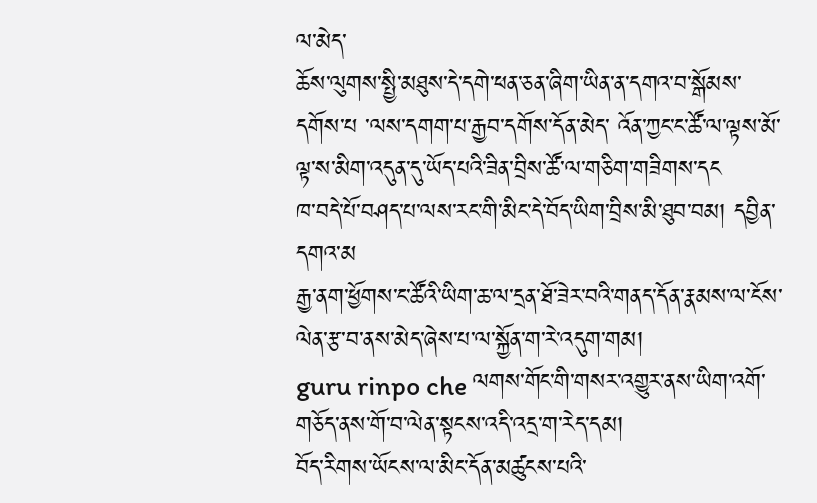ལ་མེད་
ཆོས་ལུགས་སྤྱི་མཐུས་དེ་དགེ་ཕན་ཅན་ཞིག་ཡིན་ན་དགའ་བ་སྒོམས་དགོས་པ ་ལས་དགག་པ་རྒྱབ་དགོས་དོན་མེད་ འོན་ཀྱང་ང་ཚོ་ལ་ལྟས་མོ་ལྟ་ས་མིག་འདུན་དུ་ཡོད་པའི་ཟིན་བྲིས་ཚོ་ལ་གཅིག་གཟིགས་དང
ཁ་བདེ་པོ་བཤད་པ་ལས་རང་གི་མིང་དེ་བོད་ཡིག་བྲིས་མི་ཐུབ་བམ། དབྱིན་དགའ་མ
རྒྱ་ནག་ཕྱོགས་ང་ཚོའི་ཡིག་ཆ་ལ་དྲན་ཐོ་ཟེར་བའི་གནད་དོན་རྣམས་ལ་ངོས་ལེན་རྩ་བ་ནས་མེད་ཞེས་པ་ལ་སྐྱོན་ག་རེ་འདུག་གམ།
guru rinpo che ལགས་གོང་གི་གསར་འགྱུར་ནས་ཡིག་འགོ་གཅོད་ནས་གོ་བ་ལེན་སྟངས་འདི་འདྲ་ག་རེད་དམ།
བོད་རིགས་ཡོངས་ལ་མིང་དོན་མཚུངས་པའི་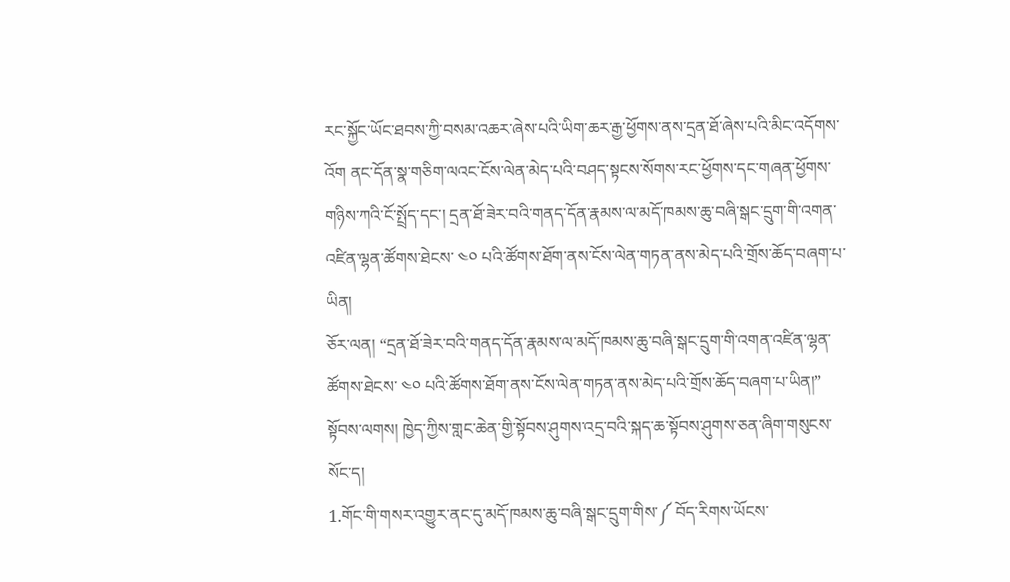རང་སྐྱོང་ཡོང་ཐབས་ཀྱི་བསམ་འཆར་ཞེས་པའི་ཡིག་ཆར་རྒྱ་ཕྱོགས་ནས་དྲན་ཐོ་ཞེས་པའི་མིང་འདོགས་འོག ནང་དོན་སྣ་གཅིག་ལའང་ངོས་ལེན་མེད་པའི་བཤད་སྟངས་སོགས་རང་ཕྱོགས་དང་གཞན་ཕྱོགས་གཉིས་ཀའི་ངོ་སྤྲོད་དང་། དྲན་ཐོ་ཟེར་བའི་གནད་དོན་རྣམས་ལ་མདོ་ཁམས་ཆུ་བཞི་སྒང་དྲུག་གི་འགན་འཛིན་ལྷན་ཚོགས་ཐེངས་ ༤༠ པའི་ཚོགས་ཐོག་ནས་ངོས་ལེན་གཏན་ནས་མེད་པའི་གྲོས་ཆོད་བཞག་པ་ཡིན།
ཅོར་ལན། “དྲན་ཐོ་ཟེར་བའི་གནད་དོན་རྣམས་ལ་མདོ་ཁམས་ཆུ་བཞི་སྒང་དྲུག་གི་འགན་འཛིན་ལྷན་ཚོགས་ཐེངས་ ༤༠ པའི་ཚོགས་ཐོག་ནས་ངོས་ལེན་གཏན་ནས་མེད་པའི་གྲོས་ཆོད་བཞག་པ་ཡིན།”
སྟོབས་ལགས། ཁྱེད་ཀྱིས་གླང་ཆེན་གྱི་སྟོབས་ཤུགས་འདྲ་བའི་སྐད་ཆ་སྟོབས་ཤུགས་ཅན་ཞིག་གསུངས་སོང་ད།
1.གོང་གི་གསར་འགྱུར་ནང་དུ་མདོ་ཁམས་ཆུ་བཞི་སྒང་དྲུག་གིས་༼ བོད་རིགས་ཡོངས་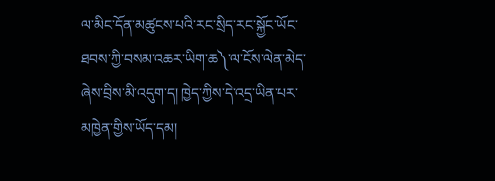ལ་མིང་དོན་མཚུངས་པའི་རང་སྲིད་རང་སྐྱོང་ཡོང་ཐབས་ཀྱི་བསམ་འཆར་ཡིག་ཆ༽་ལ་ངོས་ལེན་མེད་ཞེས་བྲིས་མི་འདུག་ད། ཁྱེད་ཀྱིས་དེ་འདྲ་ཡིན་པར་མཁྱེན་གྱིས་ཡོད་དམ།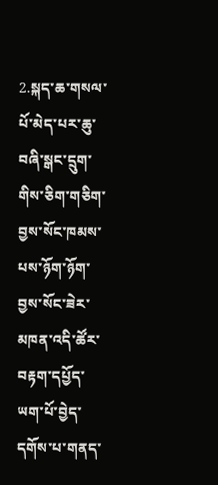2.སྐད་ཆ་གསལ་པོ་མེད་པར་ཆུ་བཞི་སྒང་དྲུག་གིས་ཅིག་གཅིག་བྱས་སོང་ཁམས་པས་ཉོག་ཉོག་བྱས་སོང་ཟེར་མཁན་འདི་ཚོར་བརྟག་དཔྱོད་ཡག་པོ་བྱེད་དགོས་པ་གནད་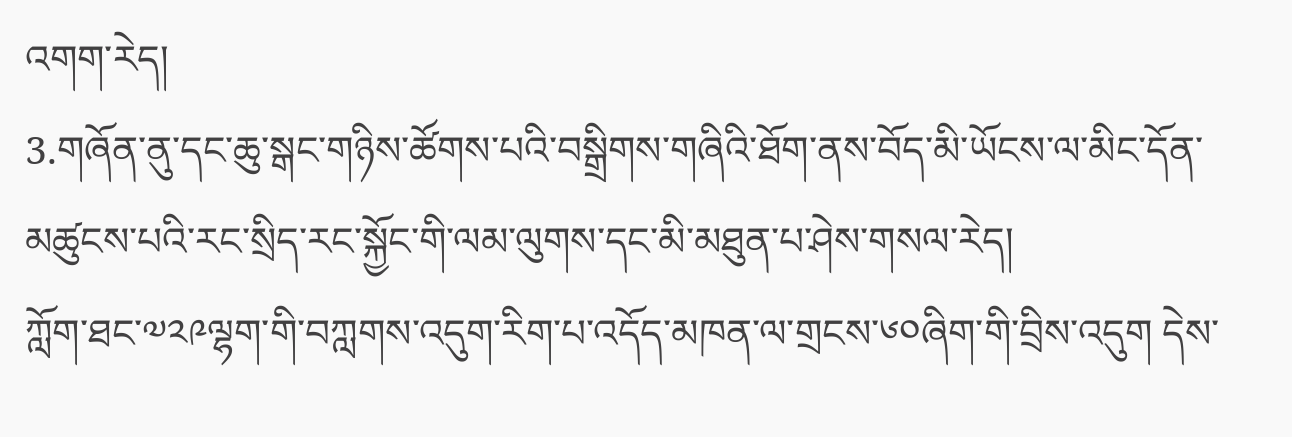འགག་རེད།
3.གཞོན་ནུ་དང་ཆུ་སྒང་གཉིས་ཚོགས་པའི་བསྒྲིགས་གཞིའི་ཐོག་ནས་བོད་མི་ཡོངས་ལ་མིང་དོན་མཚུངས་པའི་རང་སྲིད་རང་སྐྱོང་གི་ལམ་ལུགས་དང་མི་མཐུན་པ་ཤེས་གསལ་རེད།
ཀློག་ཐང་༧༢༩ལྷག་གི་བཀླགས་འདུག་རིག་པ་འདོད་མཁན་ལ་གྲངས་༦༠ཞིག་གི་བྲིས་འདུག དེས་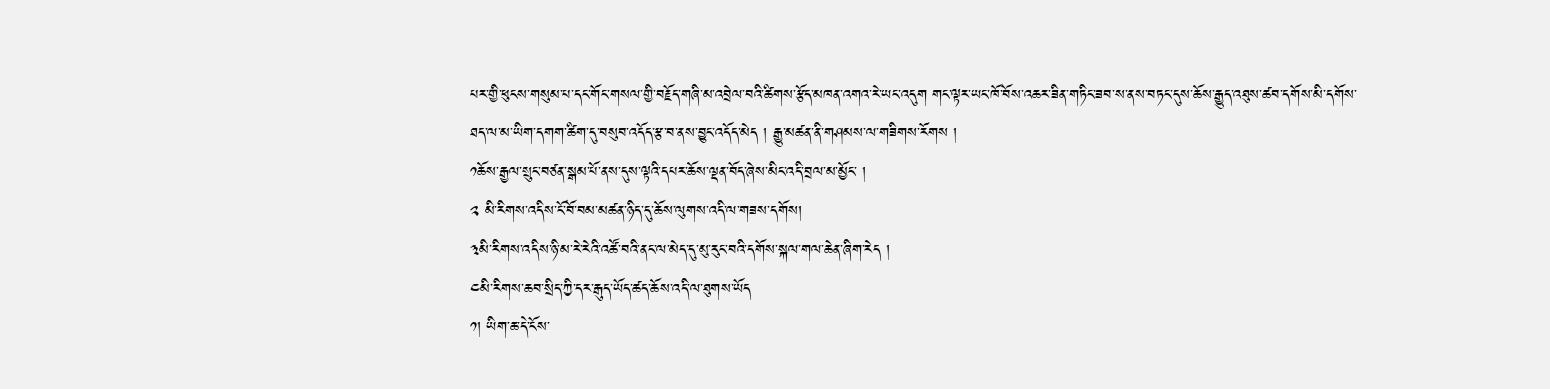པར་གྱི་ཕུངས་གསུམ་པ་དང་གོང་གསལ་གྱི་བརྗོད་གཞི་མ་འབྲེལ་བའི་ཚིགས་རྩོད་མཁན་འགའ་རེ་ཡང་འདུག གང་ལྟར་ཡང་ཁོ་བོས་འཆར་ཟིན་གཏིང་ཟབ་ས་ནས་བཏང་དུས་ཆོས་རྒྱུད་འཐུས་ཚབ་དགོས་མི་དགོས་ཐད་ལ་མ་ཡིག་དགག་ཚིག་དུ་བསུབ་འདོད་རྩ་བ་ནས་བྱུང་འདོད་མེད ། རྒྱུ་མཚན་ནི་གཤམས་ལ་གཟིགས་རོགས །
༡ཆོས་རྒྱལ་སྲུང་བཙན་སྒམ་པོ་ནས་དུས་ལྟའི་དཔར་ཆོས་ལྡན་བོད་ཞེས་མིང་འདི་བྲལ་མ་མྱོང་ །
༢ མི་རིགས་འདིས་ངོ་བོ་བམ་མཚན་ཉིད་དུ་ཆོས་ལུགས་འདི་ལ་གཟས་དགོས།
༣མི་རིགས་འདིས་ཉི་མ་རེ་རེའི་འཚོ་བའི་ནང་ལ་མེད་དུ་མུ་རུང་བའི་དགོས་སྐལ་གལ་ཆེན་ཞིག་རེད །
༤མི་རིགས་ཆབ་སྲིད་ཀྱི་དར་རྒུད་ཡོད་ཚད་ཆོས་འདི་ལ་ཐུགས་ཡོད
༡། ཡིག་ཆ་དེ་ངོས་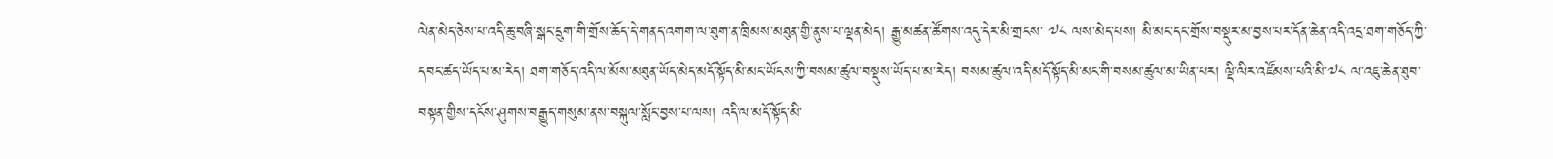ལེན་མེད་ཅེས་པ་འདི་ཆུ་བཞི་སྒང་དྲུག་གི་གྲོས་ཆོད་དེ་གནད་འགག་ལ་ཐུག་ན་ཁྲིམས་མཐུན་གྱི་ནུས་པ་ལྡན་མེད། རྒྱུ་མཚན་ཚོགས་འདུ་དེར་མི་གྲངས་ ༧༨ ལས་མེད་པས། མི་མང་དང་གྲོས་བསྡུར་མ་བྱས་པར་དོན་ཆེན་འདི་འདྲ་ཐག་གཅོད་ཀྱི་དབང་ཚད་ཡོད་པ་མ་རེད། ཐག་གཅོད་འདི་ལ་མོས་མཐུན་ཡོད་མེད་མདོ་སྟོད་མི་མང་ཡོངས་ཀྱི་བསམ་ཚུལ་བསྡུས་ཡོད་པ་མ་རེད། བསམ་ཚུལ་འདི་མདོ་སྟོད་མི་མང་གི་བསམ་ཚུལ་མ་ཡིན་པར། ལྡི་ལིར་འཛོམས་པའི་མི་༧༨ ལ་འཇུ་ཆེན་ཐུབ་བསྟན་གྱིས་དངོས་ཤུགས་བརྒྱུད་གསུམ་ནས་བསྐུལ་སློང་བྱས་པ་ལས། འདི་ལ་མདོ་སྟོད་མི་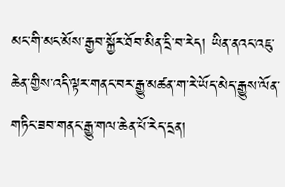མང་གི་མང་མོས་རྒྱབ་སྐྱོར་ཐོབ་མིན་དྲི་བ་རེད། ཡིན་ནའང་འཇུ་ཆེན་གྱིས་འདི་ལྟར་གནང་བར་རྒྱུ་མཚན་ག་རེ་ཡོད་མེད་རྒྱུས་ལོན་གཏིང་ཟབ་གནང་རྒྱུ་གལ་ཆེན་པོ་རེད་དྲན།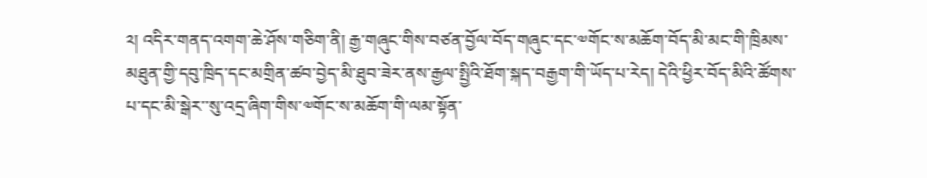༢། འདིར་གནད་འགག་ཆེ་ཤོས་གཅིག་ནི། རྒྱ་གཞུང་གིས་བཙན་བྱོལ་བོད་གཞུང་དང་༧གོང་ས་མཆོག་བོད་མི་མང་གི་ཁྲིམས་མཐུན་གྱི་དབུ་ཁྲིད་དང་མགྲིན་ཚབ་བྱེད་མི་ཐུབ་ཟེར་ནས་རྒྱལ་སྤྱིའི་ཐོག་སྐད་བརྒྱག་གི་ཡོད་པ་རེད། དེའི་ཕྱིར་བོད་མིའི་ཚོགས་པ་དང་མི་སྒེར་་སུ་འདྲ་ཞིག་གིས་༧གོང་ས་མཆོག་གི་ལམ་སྟོན་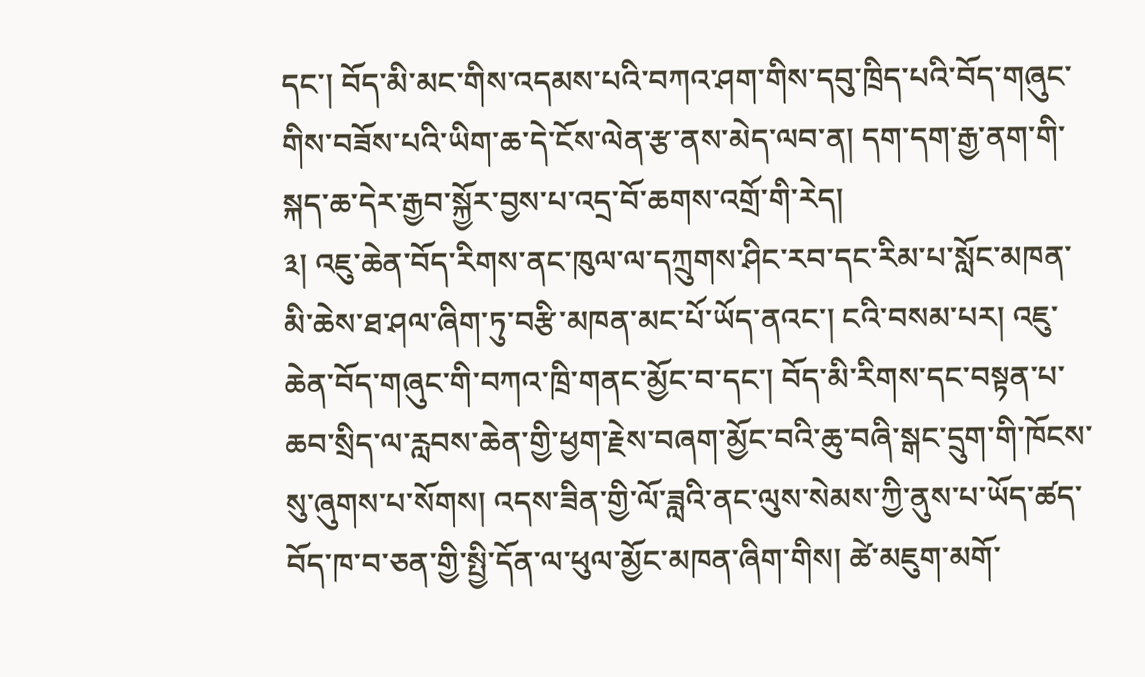དང་། བོད་མི་མང་གིས་འདམས་པའི་བཀའ་ཤག་གིས་དབུ་ཁྲིད་པའི་བོད་གཞུང་གིས་བཟོས་པའི་ཡིག་ཆ་དེ་ངོས་ལེན་རྩ་ནས་མེད་ལབ་ན། དག་དག་རྒྱ་ནག་གི་སྐད་ཆ་དེར་རྒྱབ་སྐྱོར་བྱས་པ་འདྲ་བོ་ཆགས་འགྲོ་གི་རེད།
༣། འཇུ་ཆེན་བོད་རིགས་ནང་ཁུལ་ལ་དཀྲུགས་ཤིང་རབ་དང་རིམ་པ་སློང་མཁན་མི་ཆེས་ཐ་ཤལ་ཞིག་ཏུ་བརྩི་མཁན་མང་པོ་ཡོད་ནའང་། ངའི་བསམ་པར། འཇུ་ཆེན་བོད་གཞུང་གི་བཀའ་ཁྲི་གནང་མྱོང་བ་དང་། བོད་མི་རིགས་དང་བསྟན་པ་ཆབ་སྲིད་ལ་རླབས་ཆེན་གྱི་ཕྱག་རྗེས་བཞག་མྱོང་བའི་ཆུ་བཞི་སྒང་དྲུག་གི་ཁོངས་སུ་ཞུགས་པ་སོགས། འདས་ཟིན་གྱི་ལོ་ཟླའི་ནང་ལུས་སེམས་ཀྱི་ནུས་པ་ཡོད་ཚད་བོད་ཁ་བ་ཅན་གྱི་སྤྱི་དོན་ལ་ཕུལ་མྱོང་མཁན་ཞིག་གིས། ཚེ་མཇུག་མགོ་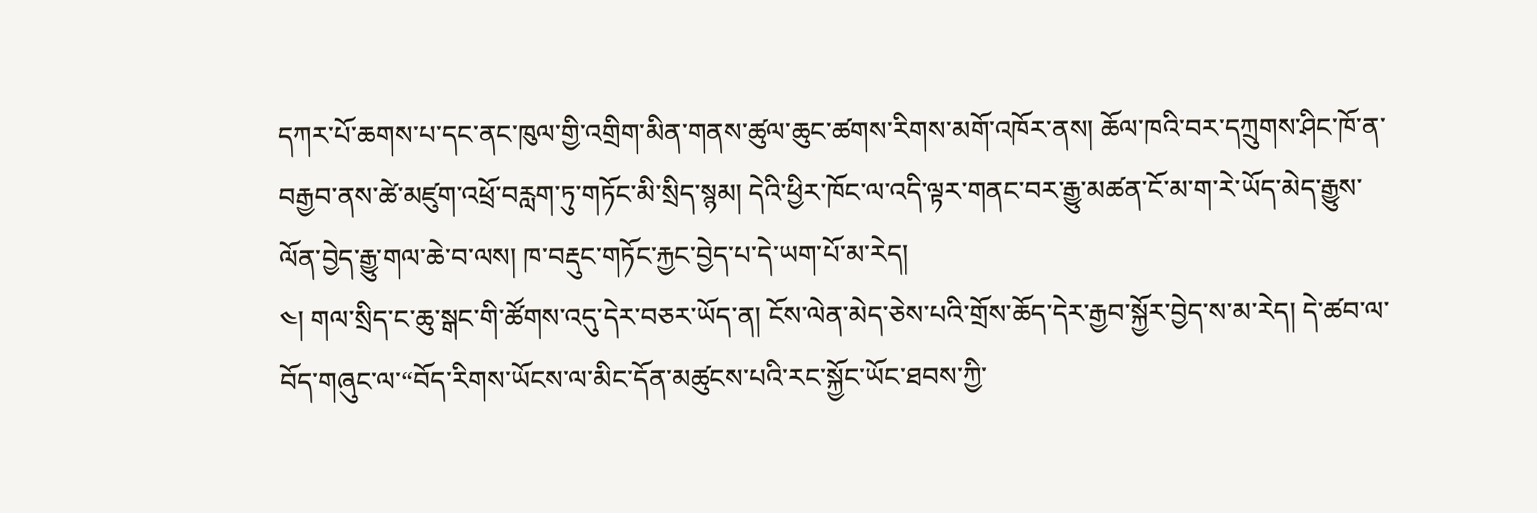དཀར་པོ་ཆགས་པ་དང་ནང་ཁུལ་གྱི་འགྲིག་མིན་གནས་ཚུལ་ཆུང་ཚགས་རིགས་མགོ་འཁོར་ནས། ཆོལ་ཁའི་བར་དཀྲུགས་ཤིང་ཁོ་ན་བརྒྱབ་ནས་ཚེ་མཛུག་འཕྲོ་བརླག་ཏུ་གཏོང་མི་སྲིད་སྙམ། དེའི་ཕྱིར་ཁོང་ལ་འདི་ལྟར་གནང་བར་རྒྱུ་མཚན་ངོ་མ་ག་རེ་ཡོད་མེད་རྒྱུས་ལོན་བྱེད་རྒྱུ་གལ་ཆེ་བ་ལས། ཁ་བརྡུང་གཏོང་རྐྱང་བྱེད་པ་དེ་ཡག་པོ་མ་རེད།
༤། གལ་སྲིད་ང་ཆུ་སྒང་གི་ཚོགས་འདུ་དེར་བཅར་ཡོད་ན། ངོས་ལེན་མེད་ཅེས་པའི་གྲོས་ཆོད་དེར་རྒྱབ་སྐྱོར་བྱེད་ས་མ་རེད། དེ་ཚབ་ལ་བོད་གཞུང་ལ་“བོད་རིགས་ཡོངས་ལ་མིང་དོན་མཚུངས་པའི་རང་སྐྱོང་ཡོང་ཐབས་ཀྱི་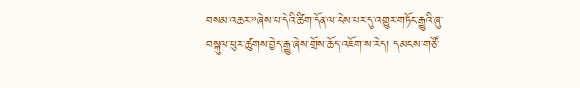བསམ་འཆར་”ཞེས་པ་དེའི་ཚིག་དོན་ལ་ངེས་པར་དུ་འགྱུར་གཏོང་རྒྱུའི་ཞུ་བསྐུལ་ཕུར་ཚུགས་བྱེད་རྒྱུ་ཞེས་གྲོས་ཆོད་འཇོག་ས་རེད། དམངས་གཙོ་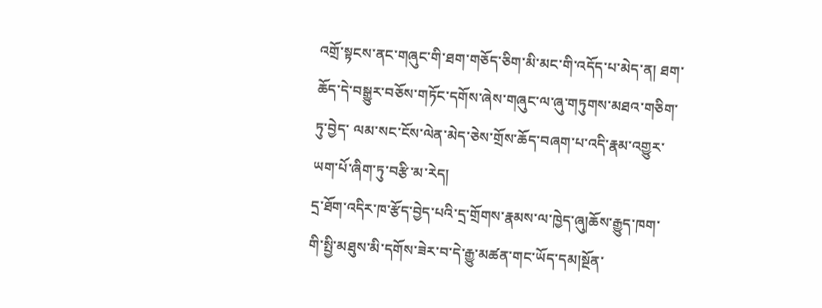འགྲོ་སྟངས་ནང་གཞུང་གི་ཐག་གཅོད་ཅིག་མི་མང་གི་འདོད་པ་མེད་ན། ཐག་ཆོད་དེ་བསྒྱུར་བཅོས་གཏོང་དགོས་ཞེས་གཞུང་ལ་ཞུ་གཏུགས་མཐའ་གཅིག་ཏུ་བྱེད་ ལམ་སང་ངོས་ལེན་མེད་ཅེས་གྲོས་ཆོད་བཞག་པ་འདི་རྣམ་འགྱུར་ཡག་པོ་ཞིག་ཏུ་བརྩི་མ་རེད།
དྲ་ཐོག་འདིར་ཁ་རྩོད་བྱེད་པའི་དྲ་གྲོགས་རྣམས་ལ་ཁྱེད་ཞུ།ཆོས་རྒྱུད་ཁག་གི་སྤྱི་མཐུས་མི་དགོས་ཟེར་བ་དེ་རྒྱུ་མཚན་གང་ཡོད་དམ།སྔོན་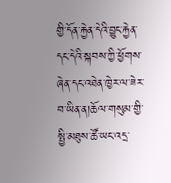གྱི་དོན་རྐྱེན་དེའི་བྱུང་རྐྱེན་དང་དེའི་སྐབས་ཀྱི་ཕྱོགས་ཞེན་དང་འཐེན་ཁྱེར་ལ་ཟེར་བ་ཡིན་ན།ཆོལ་གསུམ་གྱི་སྤྱི་མཐུས་ཚོ་ཡང་འདྲ་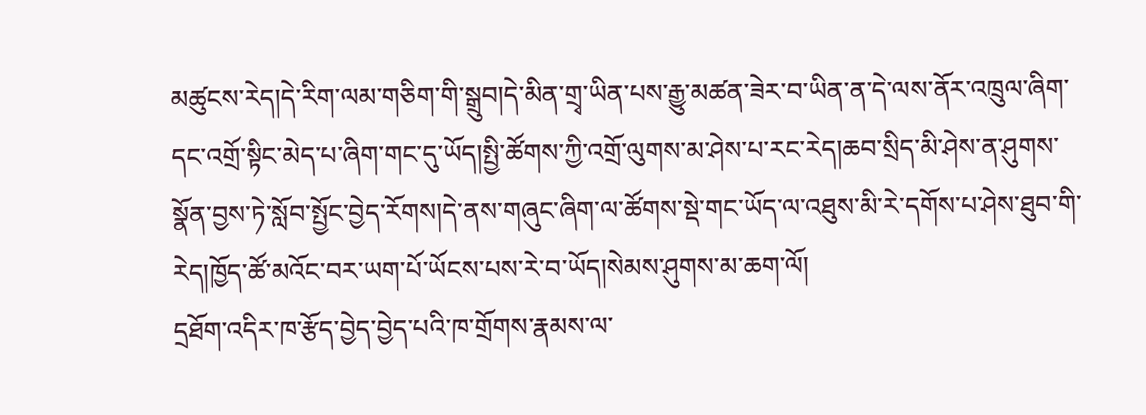མཚུངས་རེད།དེ་རིག་ལམ་གཅིག་གི་སྒྲུབ།དེ་མིན་གྲྭ་ཡིན་པས་རྒྱུ་མཚན་ཟེར་བ་ཡིན་ན་དེ་ལས་ནོར་འཁྲུལ་ཞིག་དང་འགྲོ་སྟིང་མེད་པ་ཞིག་གང་དུ་ཡོད།སྤྱི་ཚོགས་ཀྱི་འགྲོ་ལུགས་མ་ཤེས་པ་རང་རེད།ཆབ་སྲིད་མི་ཤེས་ན་ཤུགས་སྣོན་བྱས་ཏེ་སློབ་སྤྱོང་བྱེད་རོགས།དེ་ནས་གཞུང་ཞིག་ལ་ཚོགས་སྡེ་གང་ཡོད་ལ་འཐུས་མི་རེ་དགོས་པ་ཤེས་ཐུབ་གི་རེད།ཁྱོད་ཚོ་མའོང་བར་ཡག་པོ་ཡོངས་པས་རེ་བ་ཡོད།སེམས་ཤུགས་མ་ཆག་ལོ།
དྲཐོག་འདིར་ཁ་རྩོད་བྱེད་བྱེད་པའི་ཁ་གྲོགས་རྣམས་ལ་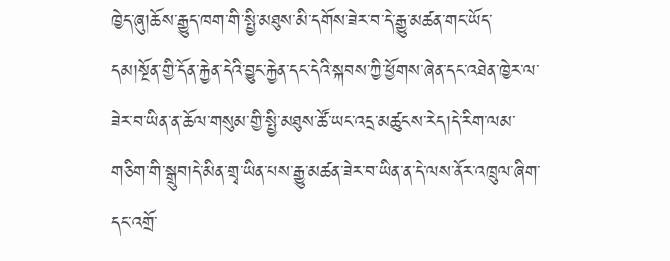ཁྱེད་ཞུ།ཆོས་རྒྱུད་ཁག་གི་སྤྱི་མཐུས་མི་དགོས་ཟེར་བ་དེ་རྒྱུ་མཚན་གང་ཡོད་དམ།སྔོན་གྱི་དོན་རྐྱེན་དེའི་བྱུང་རྐྱེན་དང་དེའི་སྐབས་ཀྱི་ཕྱོགས་ཞེན་དང་འཐེན་ཁྱེར་ལ་ཟེར་བ་ཡིན་ན་ཆོལ་གསུམ་གྱི་སྤྱི་མཐུས་ཚོ་ཡང་འདྲ་མཚུངས་རེད།དེ་རིག་ལམ་གཅིག་གི་སྒྲུབ།དེ་མིན་གྲྭ་ཡིན་པས་རྒྱུ་མཚན་ཟེར་བ་ཡིན་ན་དེ་ལས་ནོར་འཁྲུལ་ཞིག་དང་འགྲོ་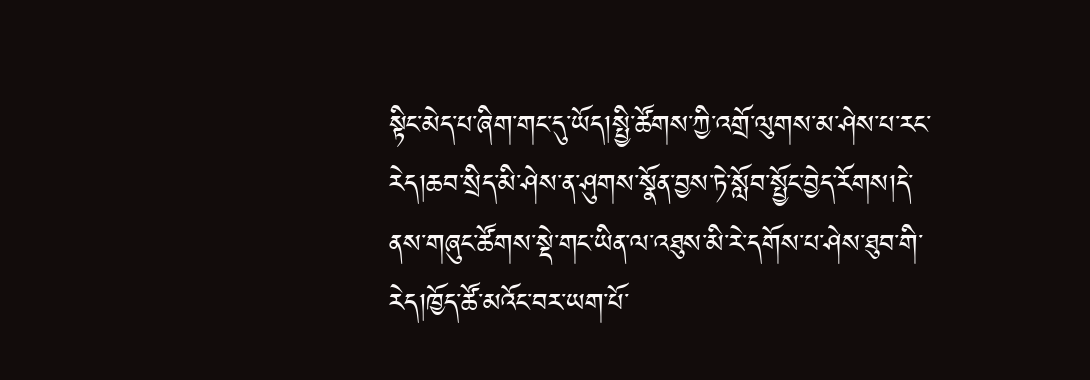སྟིང་མེད་པ་ཞིག་གང་དུ་ཡོད།སྤྱི་ཚོགས་ཀྱི་འགྲོ་ལུགས་མ་ཤེས་པ་རང་རེད།ཆབ་སྲིད་མི་ཤེས་ན་ཤུགས་སྣོན་བྱས་ཏེ་སློབ་སྤྱོང་བྱེད་རོགས།དེ་ནས་གཞུང་ཚོགས་སྡེ་གང་ཡིན་ལ་འཐུས་མི་རེ་དགོས་པ་ཤེས་ཐུབ་གི་རེད།ཁྱོད་ཚོ་མའོང་བར་ཡག་པོ་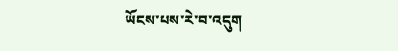ཡོངས་པས་རེ་བ་འདུག